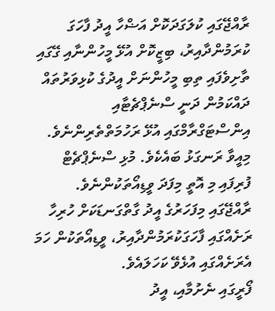ރާއްޖޭގައި ކުލަގަދަކޮށް އަޟްހާ އީދު ފާހަގަ ކުރަމުންދާއިރު، ބިޒީކޮށް އުޅޭ މީހުންނާއި ގޭގައި ތާށިވެފައި ތިބި މީހުންނަށް އީދުގެ ކުޅިވަރުތައް ދައްކަމުން ދަނީ ސްނެޕްޗެޓާއި އިންސްޓަގްރާމްގައި އުޅޭ ރަހުމަތްތެރިންނެވެ. މިއީވާ ރަނގަޅު ބައެކެވެ. މުޅި ސްނެޕްޗެޓް ފުރިފައި މި އޮތީ މިފަދަ ވީޑިއޯތަކުންނެވެ. ރާއްޖޭގައި މިފަހަރުގެ އީދު ގާތްގަނޑަކަށް ހުރިހާ ރަށެއްގައި ފާހަގަކުރަމުންދާއިރު، ވީޑިއޯތަކުން ހަމަ އެރަށެއްގައި އުޅެވޭ ކަހަލައެވެ.
ފޯރީގައި ނެށުމާއި، އީދު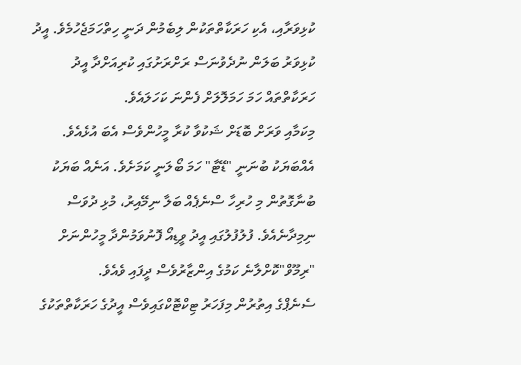ކުޅިވަރާއި، އެކި ހަރަކާތްތަކުން ލިބެމުން ދަނީ ހިތްހަމަޖެހުމެވެ. އީދު ކުޅިވަރު ބަލަން ނުދެވުނަސް ރަށްރަށުގައި ކުރިއަށްދާ އީދު ހަރަކާތްތައް ހަމަ ހަމަލޮލަށް ފެންނަ ކަހަލައެވެ.
މިކަމާއި ވަރަށް ބޮޑަށް ޝަކުވާ ކުރާ މީހުންވެސް އެބަ އުޅެއެވެ. އެއްބަޔަކު ބުނަނީ "ޑޭޓާ" ހަމަ ބޯލަނީ ކަމަށެވެ. އަނެއް ބަޔަކު ބުނާގޮތުން މި ހުރިހާ ސްނެޕެއް ބަލާ ނިމޭއިރު، މުޅި ދުވަސް ނިމިދާނެއެވެ. ފުލުފުލުގައި އީދު ވީޑިއޯ ފޮނުވަމުންދާ މީހުންނަށް "ރިމޫވް"ކޮށްލާނެ ކަމުގެ އިންޒާރުވެސް ދީފައި ވެއެވެ.
ސެނެޕްގެ އިތުރުން މިފަހަރު ޓިކްޓޮކްގައިވެސް އީދުގެ ހަރަކާތްތަކުގެ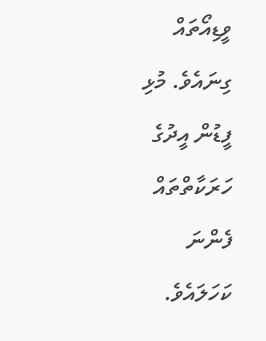ވީޑިއޯތައް ގިނައެވެ. މުޅި ފީޑުން އީދުގެ ހަރަކާތްތައް ފެންނަ ކަހަލައެވެ.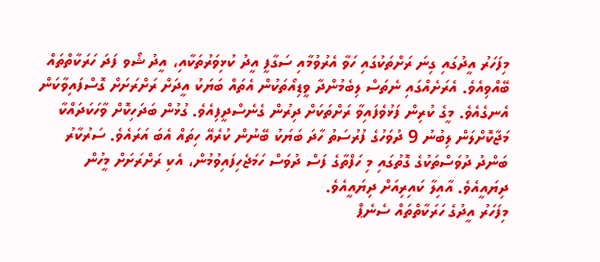މިފަހަރު އީދުގައި ގިނަ ރަށްތަކުގައި ހަވާ އެރުވުމާއި ސަގާފީ އީދު ކުޅިވަރުތަކާއި، އީދު ޝޯވ ފަދަ ހަރަކާތްތައް ބޭއްވިއެވެ. އެރަށެއްގައި ނެތަސް ލިބެމުންދާ ވީޑިއޯތަކުން އެތައް ބަޔަކު އީދަށް ރަށްރަށަށް ގޮސްފައިވާކަން އެނގެއެވެ. މީގެ ކުރިން ފަޅުވެފައިވާ ރަށްތަކަށް ދިރުން ގެނެސްދީފިއެވެ. ގުޅުން ބަދަހިކޮށް ވާހަކަދައްކާ މަޖާކޮށްލަން ލިބުނު 9 ދުވަހުގެ ފުރުސަތު ހާދަ ބަޔަކު ބޭނުން ކުރެއޭ ހިތައް އެބަ އަރައެވެ. ސަރުކާރު ބަންދު ދުވަސްތަކުގެ ގޮތުގައި މި ހަފްތާގެ ފަސް ދުވަސް ހަމަޖެހިފައިވުމުން، އެކި ރަށްރަށަށް މީހުން ދިޔައީއެވެ. އާއިލާ ކައިރިއަށް ދިޔައީއެވެ.
މިފަހަރު އީދުގެ ހަރަކާތްތައް ސެނެޕް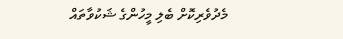މެދުވެރިކޮށް ބެލި މީހުންގެ ޝަކުވާތައް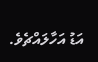އަޑު އަހާލައްޗެވެ.